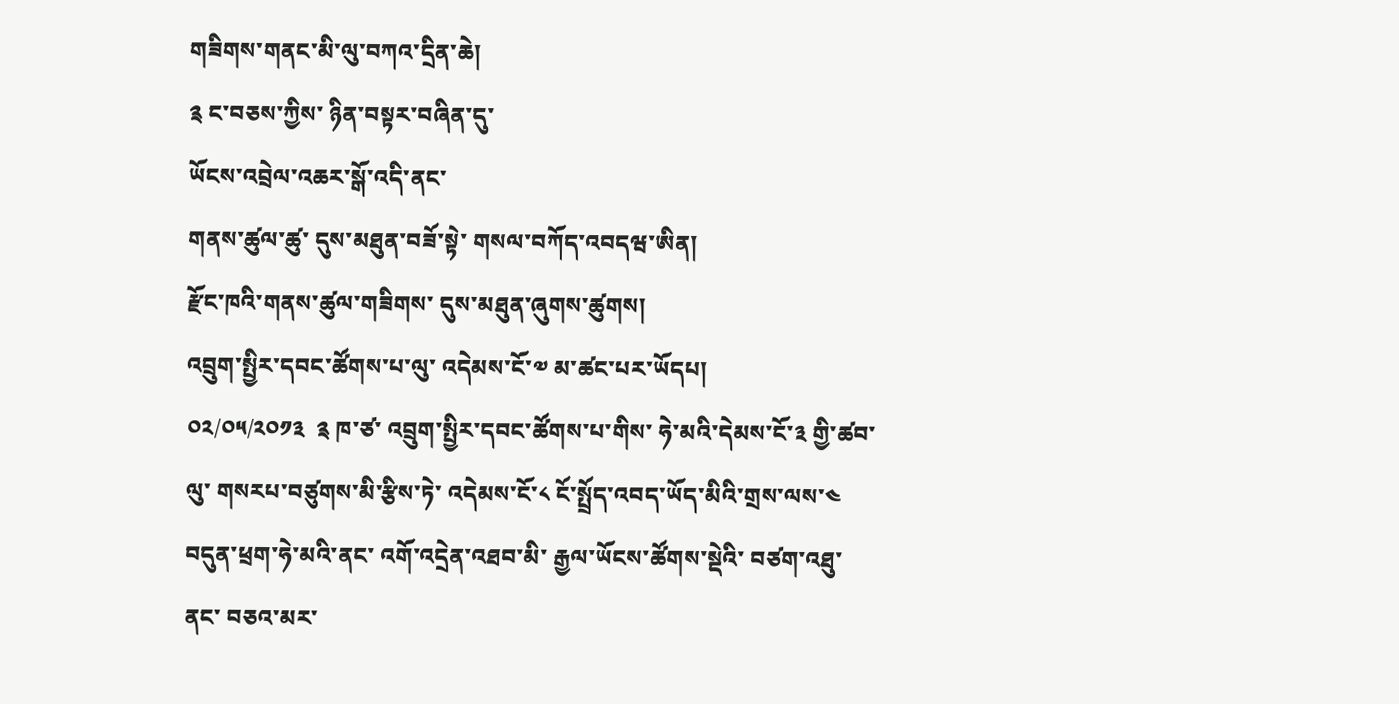གཟིགས་གནང་མི་ལུ་བཀའ་དྲིན་ཆེ།
༉ ང་བཅས་ཀྱིས་ ཉིན་བསྟར་བཞིན་དུ་
ཡོངས་འབྲེལ་འཆར་སྒོ་འདི་ནང་
གནས་ཚུལ་ཚུ་ དུས་མཐུན་བཟོ་སྟེ་ གསལ་བཀོད་འབདཝ་ཨིན།
རྫོང་ཁའི་གནས་ཚུལ་གཟིགས་ དུས་མཐུན་ཞུགས་ཚུགས།
འབྲུག་སྤྱིར་དབང་ཚོགས་པ་ལུ་ འདེམས་ངོ་༧ མ་ཚང་པར་ཡོདཔ།
༠༢/༠༥/༢༠༡༣  ༉ ཁ་ཙ་ འབྲུག་སྤྱིར་དབང་ཚོགས་པ་གིས་ ཧེ་མའི་དེམས་ངོ་༣ གྱི་ཚབ་ལུ་ གསརཔ་བཙུགས་མི་རྩིས་ཏེ་ འདེམས་ངོ་༨ ངོ་སྤྲོད་འབད་ཡོད་མིའི་གྲས་ལས་༤ བདུན་ཕྲག་ཧེ་མའི་ནང་ འགོ་འདྲེན་འཐབ་མི་ རྒྱལ་ཡོངས་ཚོགས་སྡེའི་ བཙག་འཐུ་ནང་ བཅའ་མར་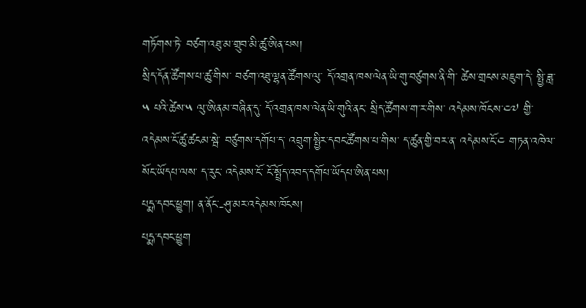གཏོགས་ཏེ་ བཙག་འཐུ་མ་གྲུབ་མི་ཚུ་ཨིན་པས།
སྲིད་དོན་ཚོགས་པ་ཚུ་གིས་ བཙག་འཐུ་ལྷན་ཚོགས་ལུ་ དོ་འགྲན་ཁས་ལེན་ཡི་གུ་བཙུགས་ནི་གི་ ཚེས་གྲངས་མཇུག་དེ་ སྤྱི་ཟླ་༥ པའི་ཚེས་༥ ལུ་ཨིནམ་བཞིན་དུ་ དོ་འགྲན་ཁས་ལེན་ཡི་གུའི་ནང་ སྲིད་ཚོགས་ག་ར་གིས་ འདེམས་ཁོངས་༤༧ གྱི་ འདེམས་ངོ་ཚུ་ཚངམ་སྦེ་ བཙུགས་དགོཔ་ད་ འབྲུག་སྤྱིར་དབང་ཚོགས་པ་གིས་ ད་ཚུན་གྱི་བར་ན་ འདེམས་ངོ་༤ གཏན་འཁེལ་སོང་ཡོདཔ་ལས་ ད་རུང་ འདེམས་ངོ་ ངོ་སྤྲོད་འབད་དགོཔ་ཡོདཔ་ཨིན་པས།
པདྨ་དབང་ཕྱུག། ན་ནོང་-ཤུ་མར་འདེམས་ཁོངས།
པདྨ་དབང་ཕྱུག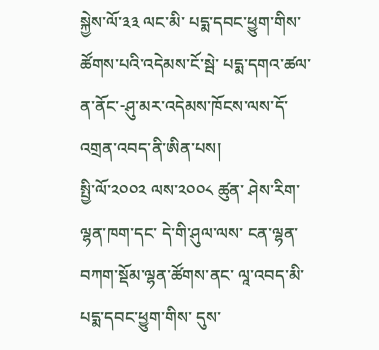སྐྱེས་ལོ་༣༣ ལང་མི་ པདྨ་དབང་ཕྱུག་གིས་ ཚོགས་པའི་འདེམས་ངོ་སྦེ་ པདྨ་དགའ་ཚལ་ན་ནོང་-ཤུ་མར་འདེམས་ཁོངས་ལས་དོ་འགྲན་འབད་ནི་ཨིན་པས།
སྤྱི་ལོ་༢༠༠༢ ལས་༢༠༠༨ ཚུན་ ཤེས་རིག་ལྷན་ཁག་དང་ དེ་གི་ཤུལ་ལས་ ངན་ལྷན་བཀག་སྡོམ་ལྷན་ཚོགས་ནང་ ལཱ་འབད་མི་ པདྨ་དབང་ཕྱུག་གིས་ དུས་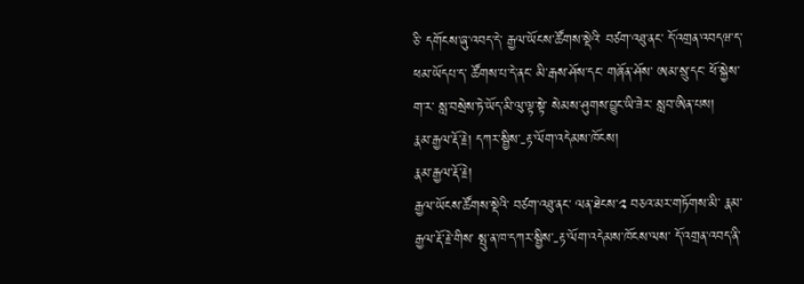ཅི་ དགོངས་ཞུ་འབད་དེ་ རྒྱལ་ཡོངས་ཚོགས་སྡེའི་ བཙག་འཐུ་ནང་ དོ་འགྲན་འབདཝ་ད་ ཕམ་ཡོདཔ་ད་ ཚོགས་པ་དེ་ནང་ མི་རྒས་ཤོས་དང་ གཞོན་ཤོས་ ཨམ་སྲུ་དང་ ཕོ་སྐྱེས་ག་ར་ སླ་བསྲེས་ཏེ་ཡོད་མི་ལུ་ལྟ་སྟེ་ སེམས་ཤུགས་བྱུང་ཡི་ཟེར་ སླབ་ཨིན་པས།
རྣམ་རྒྱལ་རྡོ་རྗེ། དཀར་སྦྱིས་-རྟ་ལོག་འདེམས་ཁོངས།
རྣམ་རྒྱལ་རྡོ་རྗེ།
རྒྱལ་ཡོངས་ཚོགས་སྡེའི་ བཙག་འཐུ་ནང་ ལན་ཐེངས་༢ བཅའ་མར་གཏོགས་མི་ རྣམ་རྒྱལ་རྡོ་རྗེ་གིས་ སྤུ་ན་ཁ་དཀར་སྦྱིས་-རྟ་ལོག་འདེམས་ཁོངས་ལས་ དོ་འགྲན་འབད་ནི་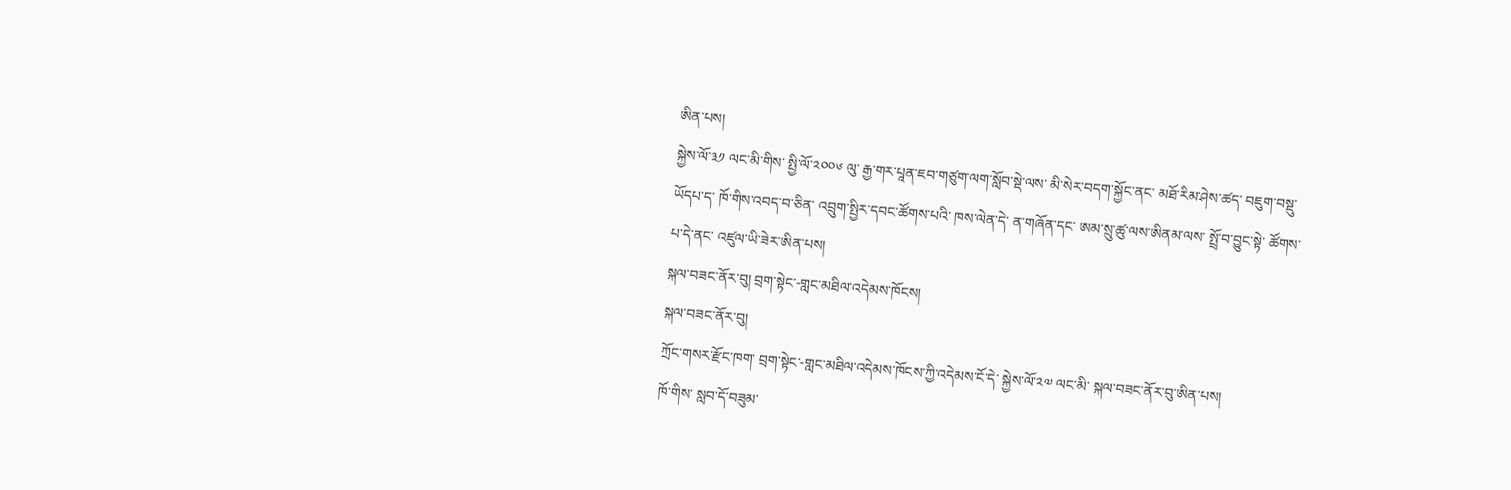ཨིན་པས།
སྐྱེས་ལོ་༣༡ ལང་མི་གིས་ སྤྱི་ལོ་༢༠༠༦ ལུ་ རྒྱ་གར་པཱན་ཇབ་གཙུག་ལག་སློབ་སྡེ་ལས་ མི་སེར་བདག་སྐྱོང་ནང་ མཐོ་རིམ་ཤེས་ཚད་ བཇུག་བསྡུ་ཡོདཔ་ད་ ཁོ་གིས་འབད་བ་ཅིན་ འབྲུག་སྤྱིར་དབང་ཚོགས་པའི་ ཁས་ལེན་དེ་ ན་གཞོན་དང་ ཨམ་སྲུ་ཚུ་ལས་ཨིནམ་ལས་ སྤྲོ་བ་བྱུང་སྟེ་ ཚོགས་པ་དེ་ནང་ འཛུལ་ཡི་ཟེར་ཨིན་པས།
སྐལ་བཟང་ནོར་བུ། བྲག་སྟེང་-གླང་མཐིལ་འདེམས་ཁོངས།
སྐལ་བཟང་ནོར་བུ།
ཀྲོང་གསར་རྫོང་ཁག་ བྲག་སྟེང་-གླང་མཐིལ་འདེམས་ཁོངས་ཀྱི་འདེམས་ངོ་དེ་ སྐྱེས་ལོ་༢༧ ལང་མི་ སྐལ་བཟང་ནོར་བུ་ཨིན་པས།
ཁོ་གིས་ སླབ་དོ་བཟུམ་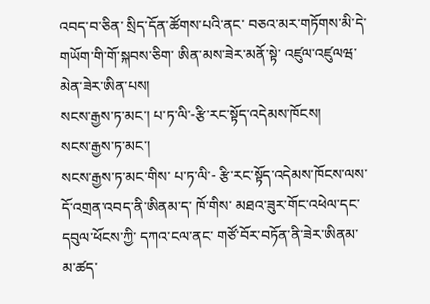འབད་བ་ཅིན་ སྲིད་དོན་ཚོགས་པའི་ནང་ བཅའ་མར་གཏོགས་མི་དེ་ གཡོག་གི་གོ་སྐབས་ཅིག་ ཨིན་མས་ཟེར་མནོ་སྟེ་ འཛུལ་འཛུལཝ་མེན་ཟེར་ཨིན་པས།
སངས་རྒྱས་ཏ་མང་། པ་ཏ་ལི་-རྩི་རང་སྟོད་འདེམས་ཁོངས།
སངས་རྒྱས་ཏ་མང་།
སངས་རྒྱས་ཏ་མང་གིས་ པ་ཏ་ལི་- རྩི་རང་སྟོད་འདེམས་ཁོངས་ལས་ དོ་འགྲན་འབད་ནི་ཨིནམ་ད་ ཁོ་གིས་ མཐའ་ཟུར་གོང་འཕེལ་དང་ དབུལ་ཕོངས་ཀྱི་ དཀའ་ངལ་ནང་ གཙོ་བོར་བཏོན་ནི་ཟེར་ཨིནམ་མ་ཚད་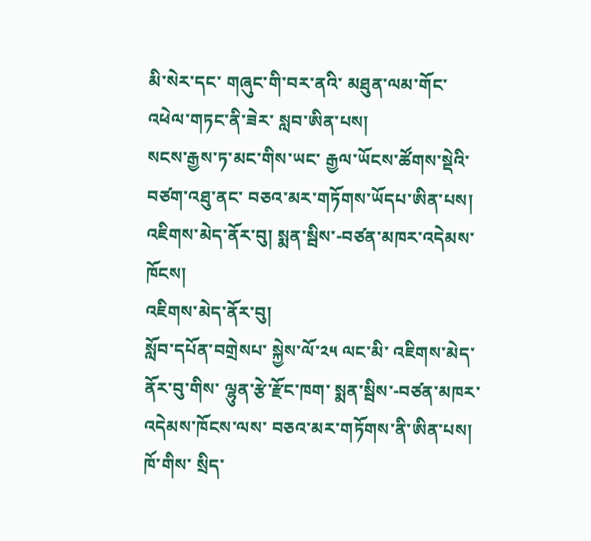མི་སེར་དང་ གཞུང་གི་བར་ནའི་ མཐུན་ལམ་གོང་འཕེལ་གཏང་ནི་ཟེར་ སླབ་ཨིན་པས།
སངས་རྒྱས་ཏ་མང་གིས་ཡང་ རྒྱལ་ཡོངས་ཚོགས་སྡེའི་ བཙག་འཐུ་ནང་ བཅའ་མར་གཏོགས་ཡོདཔ་ཨིན་པས།
འཇིགས་མེད་ནོར་བུ། སྨན་སྦིས་-བཙན་མཁར་འདེམས་ཁོངས།
འཇིགས་མེད་ནོར་བུ།
སློབ་དཔོན་བགྲེསཔ་ སྐྱེས་ལོ་༢༥ ལང་མི་ འཇིགས་མེད་ནོར་བུ་གིས་ ལྷུན་རྩེ་རྫོང་ཁག་ སྨན་སྦིས་-བཙན་མཁར་འདེམས་ཁོངས་ལས་ བཅའ་མར་གཏོགས་ནི་ཨིན་པས།
ཁོ་གིས་ སྲིད་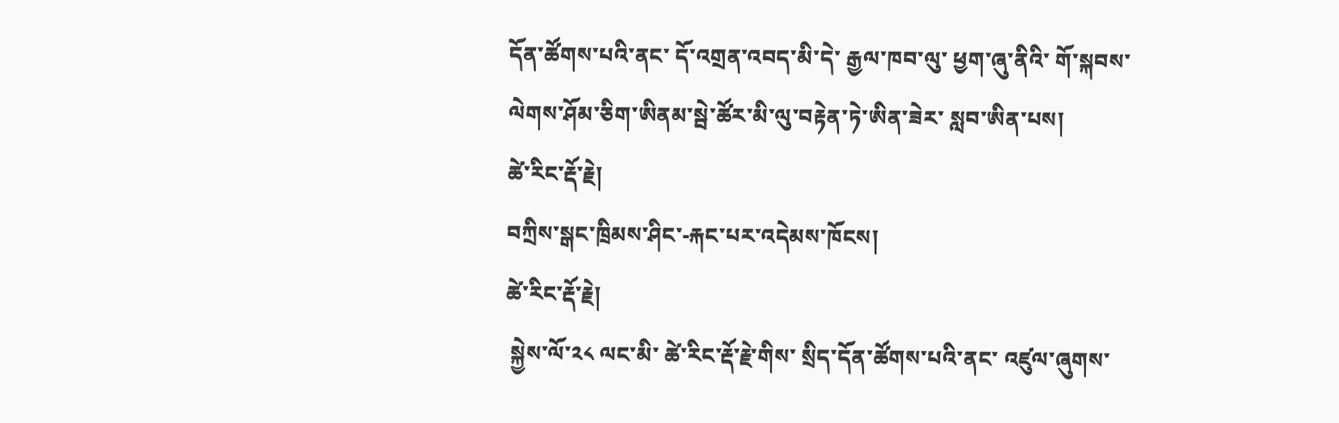དོན་ཚོགས་པའི་ནང་ དོ་འགྲན་འབད་མི་དེ་ རྒྱལ་ཁབ་ལུ་ ཕྱག་ཞུ་ནིའི་ གོ་སྐབས་ ལེགས་ཤོམ་ཅིག་ཨིནམ་སྦེ་ཚོར་མི་ལུ་བརྟེན་ཏེ་ཨིན་ཟེར་ སླབ་ཨིན་པས།
ཚེ་རིང་རྡོ་རྗེ།
བཀྲིས་སྒང་ཁྲིམས་ཤིང་-རྐང་པར་འདེམས་ཁོངས།
ཚེ་རིང་རྡོ་རྗེ།
 སྐྱེས་ལོ་༢༨ ལང་མི་ ཚེ་རིང་རྡོ་རྗེ་གིས་ སྲིད་དོན་ཚོགས་པའི་ནང་ འཛུལ་ཞུགས་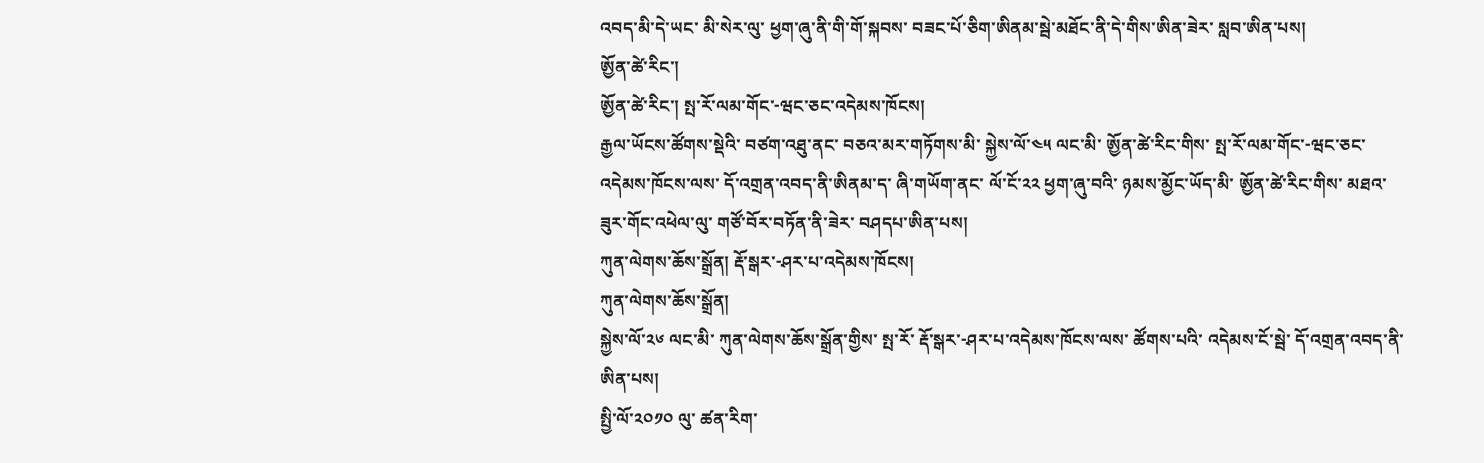འབད་མི་དེ་ཡང་ མི་སེར་ལུ་ ཕྱག་ཞུ་ནི་གི་གོ་སྐབས་ བཟང་པོ་ཅིག་ཨིནམ་སྦེ་མཐོང་ནི་དེ་གིས་ཨིན་ཟེར་ སླབ་ཨིན་པས།
ཨྱོན་ཚེ་རིང་།
ཨྱོན་ཚེ་རིང་། སྤ་རོ་ལམ་གོང་-ཝང་ཅང་འདེམས་ཁོངས།
རྒྱལ་ཡོངས་ཚོགས་སྡེའི་ བཙག་འཐུ་ནང་ བཅའ་མར་གཏོགས་མི་ སྐྱེས་ལོ་༤༥ ལང་མི་ ཨྱོན་ཚེ་རིང་གིས་ སྤ་རོ་ལམ་གོང་-ཝང་ཅང་འདེམས་ཁོངས་ལས་ དོ་འགྲན་འབད་ནི་ཨིནམ་ད་ ཞི་གཡོག་ནང་ ལོ་ངོ་༢༢ ཕྱག་ཞུ་བའི་ ཉམས་མྱོང་ཡོད་མི་ ཨྱོན་ཚེ་རིང་གིས་ མཐའ་ཟུར་གོང་འཕེལ་ལུ་ གཙོ་བོར་བཏོན་ནི་ཟེར་ བཤདཔ་ཨིན་པས།
ཀུན་ལེགས་ཆོས་སྒྲོན། རྡོ་སྒར་-ཤར་པ་འདེམས་ཁོངས།
ཀུན་ལེགས་ཆོས་སྒྲོན།
སྐྱེས་ལོ་༢༦ ལང་མི་ ཀུན་ལེགས་ཆོས་སྒྲོན་གྱིས་ སྤ་རོ་ རྡོ་སྒར་-ཤར་པ་འདེམས་ཁོངས་ལས་ ཚོགས་པའི་ འདེམས་ངོ་སྦེ་ དོ་འགྲན་འབད་ནི་ཨིན་པས།
སྤྱི་ལོ་༢༠༡༠ ལུ་ ཚན་རིག་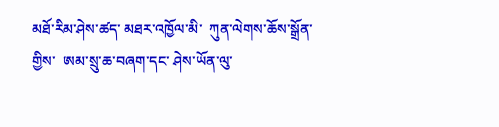མཐོ་རིམ་ཤེས་ཚད་ མཐར་འཁྱོལ་མི་  ཀུན་ལེགས་ཆོས་སྒྲོན་གྱིས་  ཨམ་སྲུ་ཆ་བཞག་དང་ ཤེས་ཡོན་ལུ་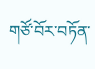གཙོ་བོར་བཏོན་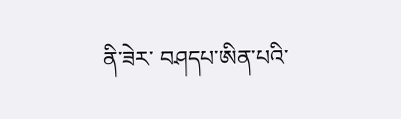ནི་ཟེར་ བཤདཔ་ཨིན་པའི་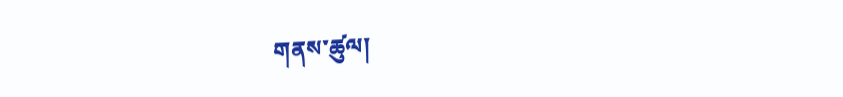གནས་ཚུལ།